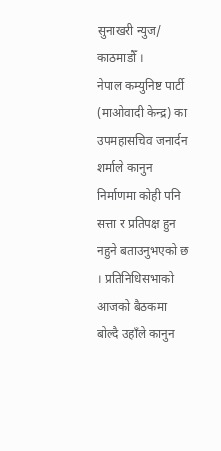सुनाखरी न्युज/ काठमाडौँ ।
नेपाल कम्युनिष्ट पार्टी (माओवादी केन्द्र) का उपमहासचिव जनार्दन शर्माले कानुन निर्माणमा कोही पनि सत्ता र प्रतिपक्ष हुन नहुने बताउनुभएको छ । प्रतिनिधिसभाको आजको बैठकमा बोल्दै उहाँले कानुन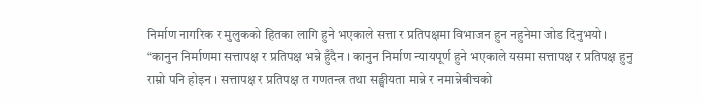निर्माण नागरिक र मुलुकको हितका लागि हुने भएकाले सत्ता र प्रतिपक्षमा विभाजन हुन नहुनेमा जोड दिनुभयो ।
“कानुन निर्माणमा सत्तापक्ष र प्रतिपक्ष भन्ने हुँदैन । कानुन निर्माण न्यायपूर्ण हुने भएकाले यसमा सत्तापक्ष र प्रतिपक्ष हुनु राम्रो पनि होइन । सत्तापक्ष र प्रतिपक्ष त गणतन्त्र तथा सङ्घीयता मान्ने र नमान्नेबीचको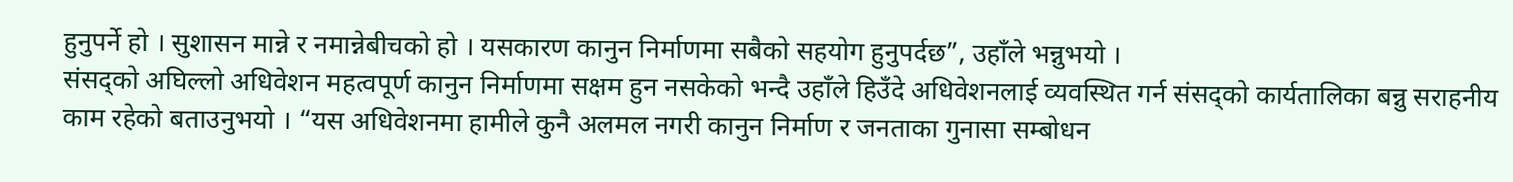हुनुपर्ने हो । सुशासन मान्ने र नमान्नेबीचको हो । यसकारण कानुन निर्माणमा सबैको सहयोग हुनुपर्दछ”, उहाँले भन्नुभयो ।
संसद्को अघिल्लो अधिवेशन महत्वपूर्ण कानुन निर्माणमा सक्षम हुन नसकेको भन्दै उहाँले हिउँदे अधिवेशनलाई व्यवस्थित गर्न संसद्को कार्यतालिका बन्नु सराहनीय काम रहेको बताउनुभयो । “यस अधिवेशनमा हामीले कुनै अलमल नगरी कानुन निर्माण र जनताका गुनासा सम्बोधन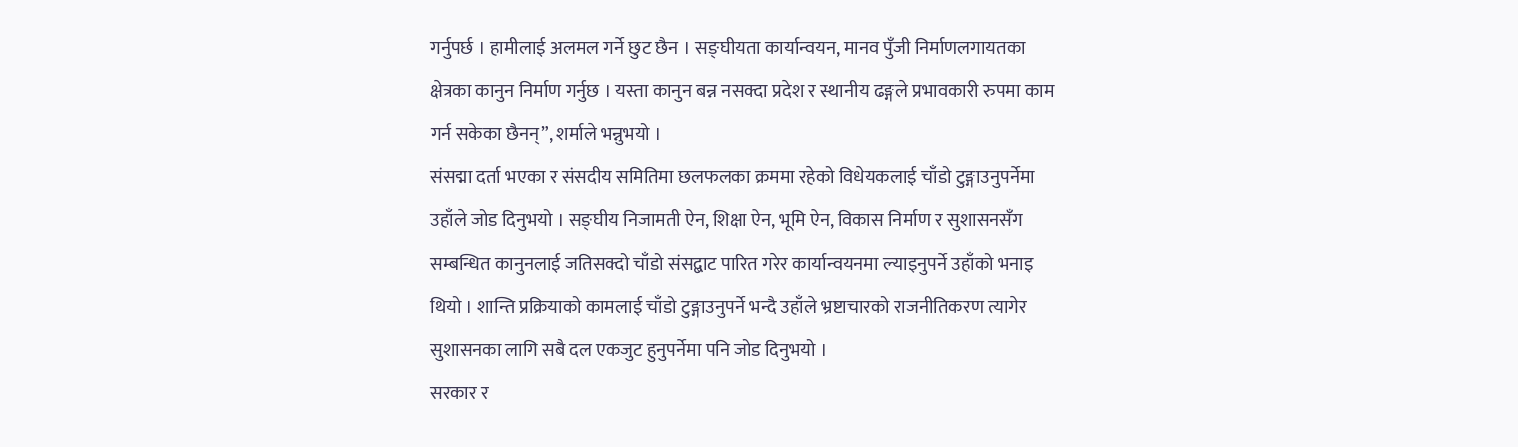गर्नुपर्छ । हामीलाई अलमल गर्ने छुट छैन । सङ्घीयता कार्यान्वयन, मानव पुँजी निर्माणलगायतका क्षेत्रका कानुन निर्माण गर्नुछ । यस्ता कानुन बन्न नसक्दा प्रदेश र स्थानीय ढङ्गले प्रभावकारी रुपमा काम गर्न सकेका छैनन्”, शर्माले भन्नुभयो ।
संसद्मा दर्ता भएका र संसदीय समितिमा छलफलका क्रममा रहेको विधेयकलाई चाँडो टुङ्गाउनुपर्नेमा उहाँले जोड दिनुभयो । सङ्घीय निजामती ऐन, शिक्षा ऐन, भूमि ऐन, विकास निर्माण र सुशासनसँग सम्बन्धित कानुनलाई जतिसक्दो चाँडो संसद्बाट पारित गरेर कार्यान्वयनमा ल्याइनुपर्ने उहाँको भनाइ थियो । शान्ति प्रक्रियाको कामलाई चाँडो टुङ्गाउनुपर्ने भन्दै उहाँले भ्रष्टाचारको राजनीतिकरण त्यागेर सुशासनका लागि सबै दल एकजुट हुनुपर्नेमा पनि जोड दिनुभयो ।
सरकार र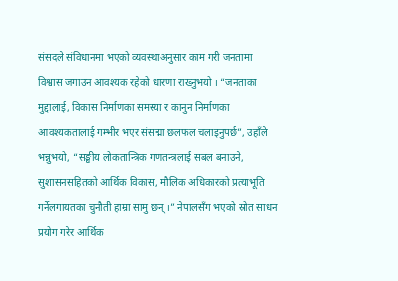संसदले संविधानमा भएको व्यवस्थाअनुसार काम गरी जनतामा विश्वास जगाउन आवश्यक रहेको धारणा राख्नुभयो । “जनताका मुद्दालाई, विकास निर्माणका समस्या र कानुन निर्माणका आवश्यकतालाई गम्भीर भएर संसद्मा छलफल चलाइनुपर्छ”, उहाँले भन्नुभयो, “सङ्घीय लोकतान्त्रिक गणतन्त्रलाई सबल बनाउने, सुशासनसहितको आर्थिक विकास, मौलिक अधिकारको प्रत्याभूति गर्नेलगायतका चुनौती हाम्रा सामु छन् ।” नेपालसँग भएको स्रोत साधन प्रयोग गरेर आर्थिक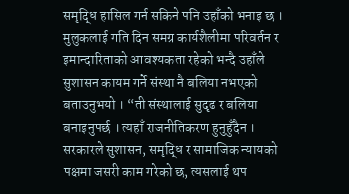समृद्धि हासिल गर्न सकिने पनि उहाँको भनाइ छ ।
मुलुकलाई गति दिन समग्र कार्यशैलीमा परिवर्तन र इमान्दारिताको आवश्यकता रहेको भन्दै उहाँले सुशासन कायम गर्ने संस्था नै बलिया नभएको बताउनुभयो । “ती संस्थालाई सुदृढ र बलिया बनाइनुपर्छ । त्यहाँ राजनीतिकरण हुनुहुँदैन । सरकारले सुशासन, समृद्धि र सामाजिक न्यायको पक्षमा जसरी काम गरेको छ, त्यसलाई थप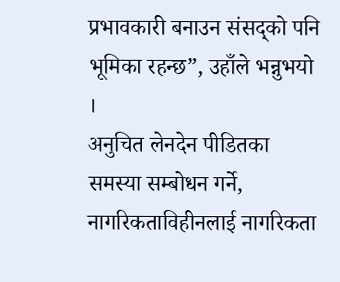प्रभावकारी बनाउन संसद्को पनि भूमिका रहन्छ”, उहाँले भन्नुभयो ।
अनुचित लेनदेन पीडितका समस्या सम्बोधन गर्ने, नागरिकताविहीनलाई नागरिकता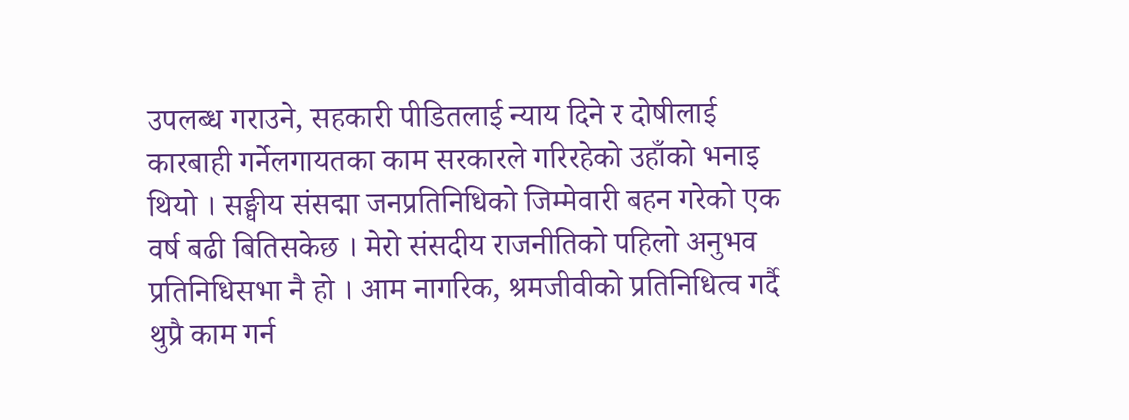उपलब्ध गराउने, सहकारी पीडितलाई न्याय दिने र दोषीलाई कारबाही गर्नेलगायतका काम सरकारले गरिरहेको उहाँको भनाइ थियो । सङ्घीय संसद्मा जनप्रतिनिधिको जिम्मेवारी बहन गरेको एक वर्ष बढी बितिसकेछ । मेरो संसदीय राजनीतिको पहिलो अनुभव प्रतिनिधिसभा नै हो । आम नागरिक, श्रमजीवीको प्रतिनिधित्व गर्दै थुप्रै काम गर्न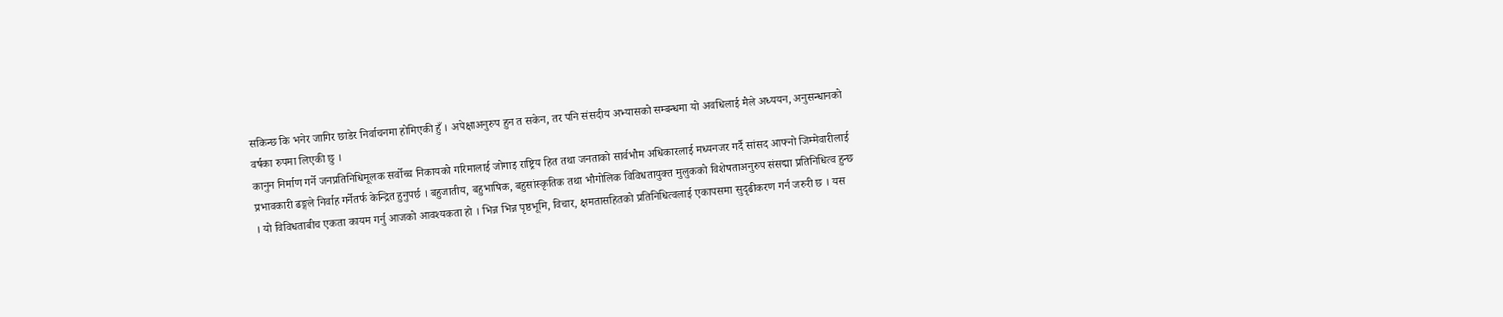सकिन्छ कि भनेर जागिर छाडेर निर्वाचनमा होमिएकी हुँ । अपेक्षाअनुरुप हुन त सकेन, तर पनि संसदीय अभ्यासको सम्बन्धमा यो अवधिलाई मैले अध्ययन, अनुसन्धानको वर्षका रुपमा लिएकी छु ।
कानुन निर्माण गर्ने जनप्रतिनिधिमूलक सर्वोच्च निकायको गरिमालाई जोगाइ राष्ट्रिय हित तथा जनताको सार्वभौम अधिकारलाई मध्यनजर गर्दै सांसद आफ्नो जिम्मेवारीलाई प्रभावकारी ढङ्गले निर्वाह गर्नेतर्फ केन्द्रित हुनुपर्छ । बहुजातीय, बहुभाषिक, बहुसांस्कृतिक तथा भौगोलिक विविधतायुक्त मुलुकको विशेषताअनुरुप संसद्मा प्रतिनिधित्व हुन्छ । यो विविधताबीच एकता कायम गर्नु आजको आवश्यकता हो । भिन्न भिन्न पृष्ठभूमि, विचार, क्षमतासहितको प्रतिनिधित्वलाई एकापसमा सुदृढीकरण गर्न जरुरी छ । यस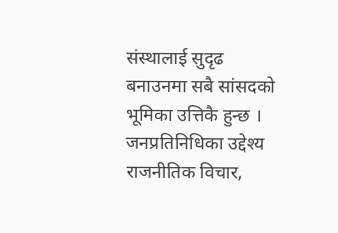संस्थालाई सुदृढ बनाउनमा सबै सांसदको भूमिका उत्तिकै हुन्छ ।
जनप्रतिनिधिका उद्देश्य राजनीतिक विचार,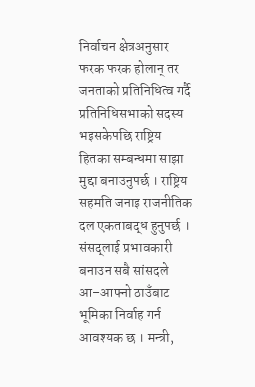निर्वाचन क्षेत्रअनुसार फरक फरक होलान् तर जनताको प्रतिनिधित्व गर्दै प्रतिनिधिसभाको सदस्य भइसकेपछि राष्ट्रिय हितका सम्बन्धमा साझा मुद्दा बनाउनुपर्छ । राष्ट्रिय सहमति जनाइ राजनीतिक दल एकताबद्ध हुनुपर्छ ।
संसद्लाई प्रभावकारी बनाउन सबै सांसदले आ–आफ्नो ठाउँबाट भूमिका निर्वाह गर्न आवश्यक छ । मन्त्री,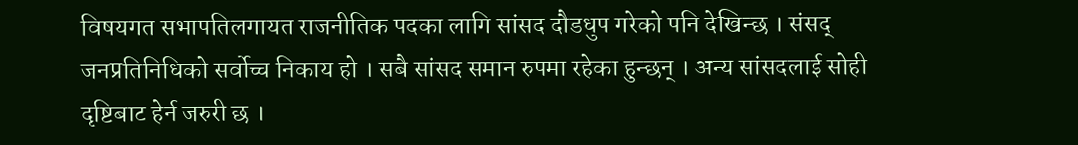विषयगत सभापतिलगायत राजनीतिक पदका लागि सांसद दौडधुप गरेको पनि देखिन्छ । संसद् जनप्रतिनिधिको सर्वोच्च निकाय हो । सबै सांसद समान रुपमा रहेका हुन्छन् । अन्य सांसदलाई सोही दृष्टिबाट हेर्न जरुरी छ ।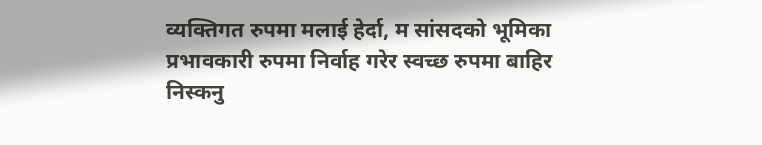व्यक्तिगत रुपमा मलाई हेर्दा, म सांसदको भूमिका प्रभावकारी रुपमा निर्वाह गरेर स्वच्छ रुपमा बाहिर निस्कनु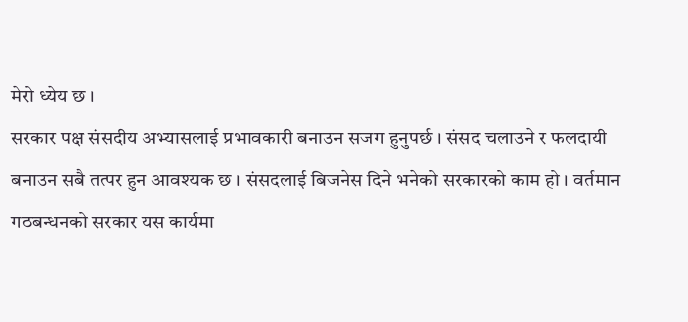मेरो ध्येय छ ।
सरकार पक्ष संसदीय अभ्यासलाई प्रभावकारी बनाउन सजग हुनुपर्छ । संसद चलाउने र फलदायी बनाउन सबै तत्पर हुन आवश्यक छ । संसदलाई बिजनेस दिने भनेको सरकारको काम हो । वर्तमान गठबन्धनको सरकार यस कार्यमा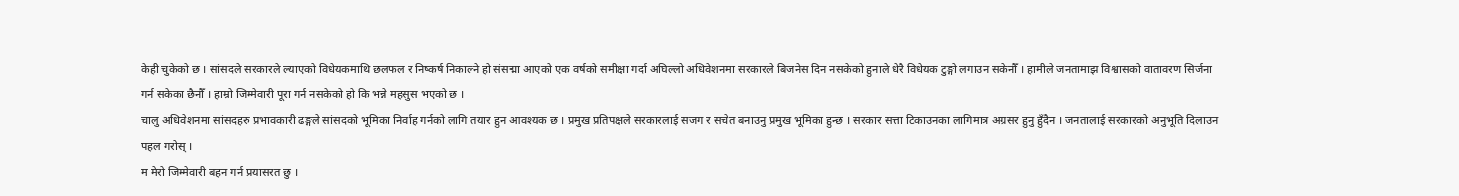केही चुकेको छ । सांसदले सरकारले ल्याएको विधेयकमाथि छलफल र निष्कर्ष निकाल्ने हो संसद्मा आएको एक वर्षको समीक्षा गर्दा अघिल्लो अधिवेशनमा सरकारले बिजनेस दिन नसकेको हुनाले धेरै विधेयक टुङ्गो लगाउन सकेनौँ । हामीले जनतामाझ विश्वासको वातावरण सिर्जना गर्न सकेका छैनौँ । हाम्रो जिम्मेवारी पूरा गर्न नसकेको हो कि भन्ने महसुस भएको छ ।
चालु अधिवेशनमा सांसदहरु प्रभावकारी ढङ्गले सांसदको भूमिका निर्वाह गर्नको लागि तयार हुन आवश्यक छ । प्रमुख प्रतिपक्षले सरकारलाई सजग र सचेत बनाउनु प्रमुख भूमिका हुन्छ । सरकार सत्ता टिकाउनका लागिमात्र अग्रसर हुनु हुँदैन । जनतालाई सरकारको अनुभूति दिलाउन पहल गरोस् ।
म मेरो जिम्मेवारी बहन गर्न प्रयासरत छु ।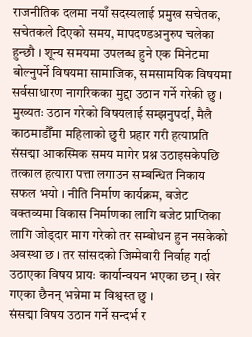राजनीतिक दलमा नयाँ सदस्यलाई प्रमुख सचेतक, सचेतकले दिएको समय, मापदण्डअनुरुप चलेका हुन्छौ । शून्य समयमा उपलब्ध हुने एक मिनेटमा बोल्नुपर्ने विषयमा सामाजिक, समसामयिक विषयमा सर्वसाधारण नागरिकका मुद्दा उठान गर्ने गरेकी छु । मुख्यतः उठान गरेको विषयलाई सम्झनुपर्दा, मैलै काठमाडौँमा महिलाको छुरी प्रहार गरी हत्याप्रति संसद्मा आकस्मिक समय मागेर प्रश्न उठाइसकेपछि तत्काल हत्यारा पत्ता लगाउन सम्बन्धित निकाय सफल भयो । नीति निर्माण कार्यक्रम, बजेट वक्तव्यमा विकास निर्माणका लागि बजेट प्राप्तिका लागि जोड्दार माग गरेको तर सम्बोधन हुन नसकेको अवस्था छ । तर सांसदको जिम्मेवारी निर्वाह गर्दा उठाएका विषय प्रायः कार्यान्वयन भएका छन् । खेर गएका छैनन् भन्नेमा म विश्वस्त छु ।
संसद्मा विषय उठान गर्ने सन्दर्भ र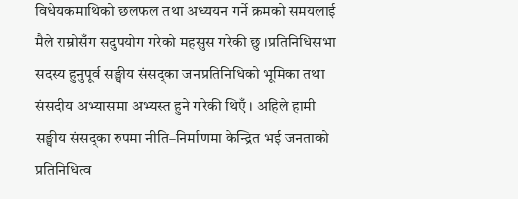विधेयकमाथिको छलफल तथा अध्ययन गर्ने क्रमको समयलाई मैले राम्रोसँग सदुपयोग गरेको महसुस गरेकी छु ।प्रतिनिधिसभा सदस्य हुनुपूर्व सङ्घीय संसद्का जनप्रतिनिधिको भूमिका तथा संसदीय अभ्यासमा अभ्यस्त हुने गरेकी थिएँ । अहिले हामी सङ्घीय संसद्का रुपमा नीति–निर्माणमा केन्द्रित भई जनताको प्रतिनिधित्व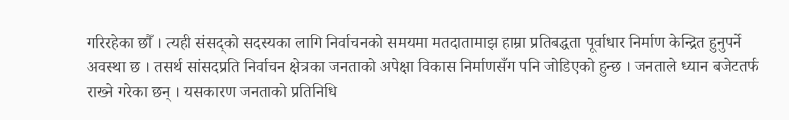गरिरहेका छौँ । त्यही संसद्को सदस्यका लागि निर्वाचनको समयमा मतदातामाझ हाम्रा प्रतिबद्धता पूर्वाधार निर्माण केन्द्रित हुनुपर्ने अवस्था छ । तसर्थ सांसदप्रति निर्वाचन क्षेत्रका जनताको अपेक्षा विकास निर्माणसँग पनि जोडिएको हुन्छ । जनताले ध्यान बजेटतर्फ राख्ने गरेका छन् । यसकारण जनताको प्रतिनिधि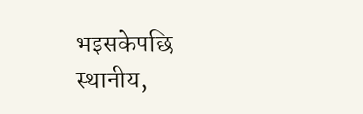भइसकेपछि स्थानीय,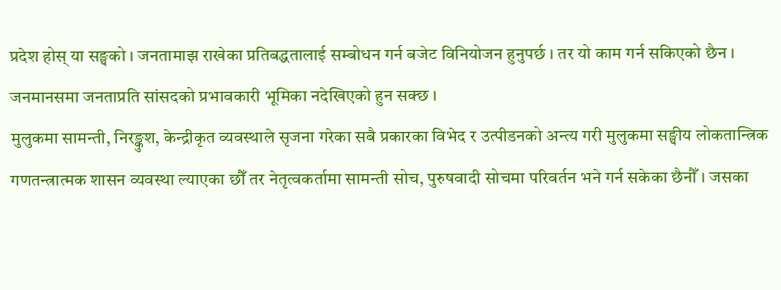प्रदेश होस् या सङ्घको । जनतामाझ राखेका प्रतिबद्धतालाई सम्बोधन गर्न बजेट विनियोजन हुनुपर्छ । तर यो काम गर्न सकिएको छैन । जनमानसमा जनताप्रति सांसदको प्रभावकारी भूमिका नदेखिएको हुन सक्छ ।
मुलुकमा सामन्ती, निरङ्कुश, केन्द्रीकृत व्यवस्थाले सृजना गरेका सबै प्रकारका विभेद र उत्पीडनको अन्त्य गरी मुलुकमा सङ्घीय लोकतान्त्रिक गणतन्त्रात्मक शासन व्यवस्था ल्याएका छौँ तर नेतृत्वकर्तामा सामन्ती सोच, पुरुषवादी सोचमा परिवर्तन भने गर्न सकेका छैनौँ । जसका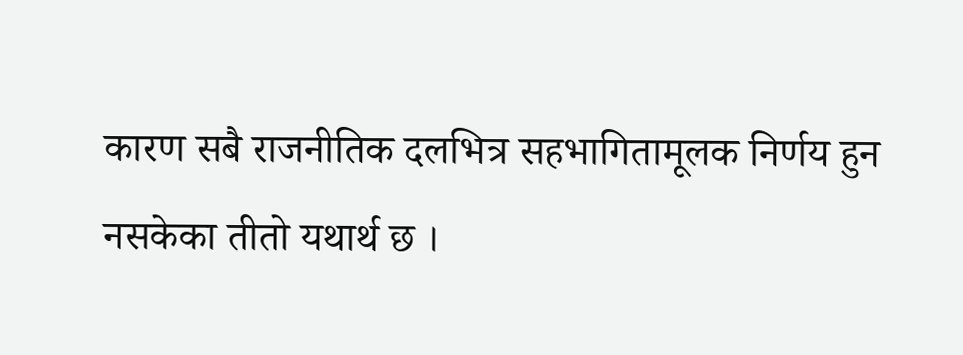कारण सबै राजनीतिक दलभित्र सहभागितामूलक निर्णय हुन नसकेका तीतो यथार्थ छ ।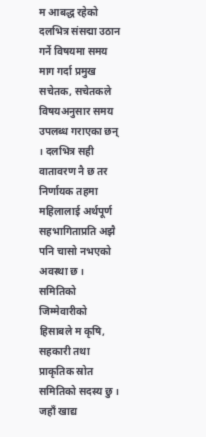म आबद्ध रहेको दलभित्र संसद्मा उठान गर्ने विषयमा समय माग गर्दा प्रमुख सचेतक, सचेतकले विषयअनुसार समय उपलब्ध गराएका छन् । दलभित्र सही वातावरण नै छ तर निर्णायक तहमा महिलालाई अर्थपूर्ण सहभागिताप्रति अझै पनि चासो नभएको अवस्था छ ।
समितिको जिम्मेवारीको हिसाबले म कृषि, सहकारी तथा प्राकृतिक स्रोत समितिको सदस्य छु । जहाँ खाद्य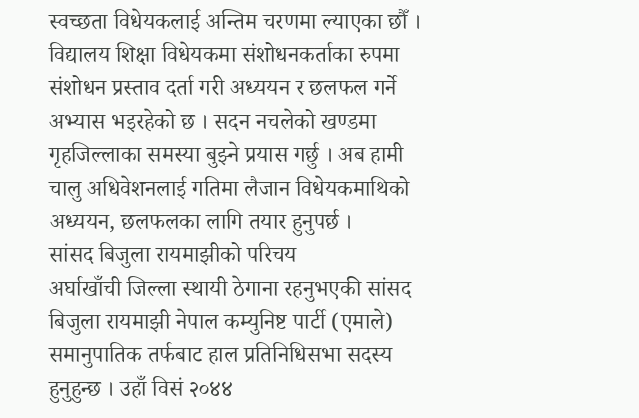स्वच्छता विधेयकलाई अन्तिम चरणमा ल्याएका छौँ । विद्यालय शिक्षा विधेयकमा संशोधनकर्ताका रुपमा संशोधन प्रस्ताव दर्ता गरी अध्ययन र छलफल गर्ने अभ्यास भइरहेको छ । सदन नचलेको खण्डमा गृहजिल्लाका समस्या बुझ्ने प्रयास गर्छु । अब हामी चालु अधिवेशनलाई गतिमा लैजान विधेयकमाथिको अध्ययन, छलफलका लागि तयार हुनुपर्छ ।
सांसद बिजुला रायमाझीको परिचय
अर्घाखाँची जिल्ला स्थायी ठेगाना रहनुभएकी सांसद बिजुला रायमाझी नेपाल कम्युनिष्ट पार्टी (एमाले) समानुपातिक तर्फबाट हाल प्रतिनिधिसभा सदस्य हुनुहुन्छ । उहाँ विसं २०४४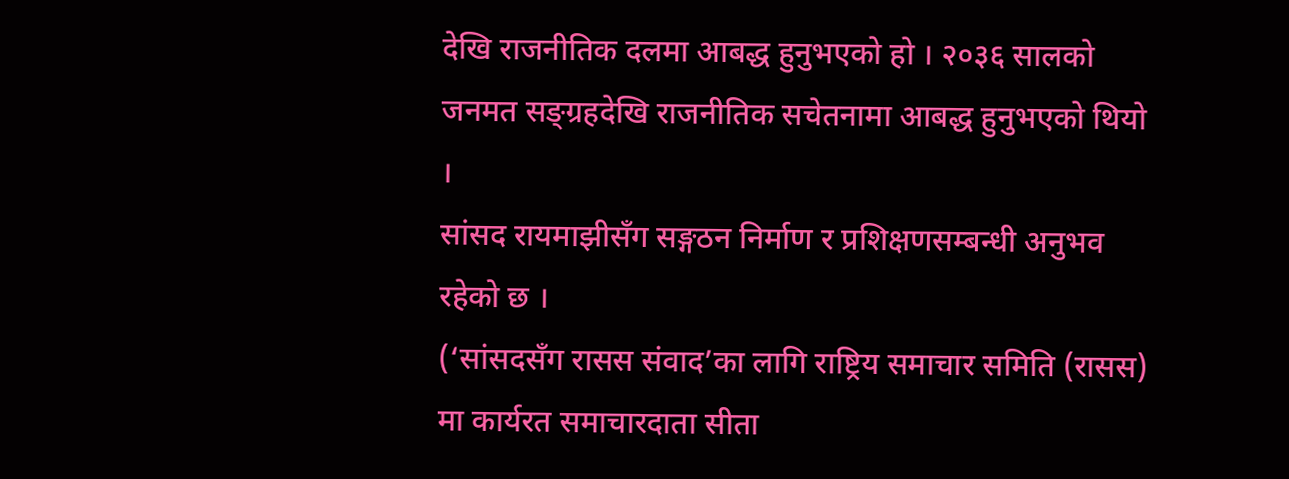देखि राजनीतिक दलमा आबद्ध हुनुभएको हो । २०३६ सालको जनमत सङ्ग्रहदेखि राजनीतिक सचेतनामा आबद्ध हुनुभएको थियो ।
सांसद रायमाझीसँग सङ्गठन निर्माण र प्रशिक्षणसम्बन्धी अनुभव रहेको छ ।
(‘सांसदसँग रासस संवाद’का लागि राष्ट्रिय समाचार समिति (रासस) मा कार्यरत समाचारदाता सीता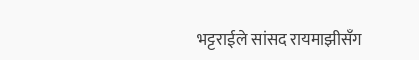भट्टराईले सांसद रायमाझीसँग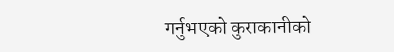गर्नुभएको कुराकानीको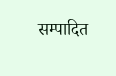सम्पादित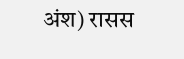अंश) रासस